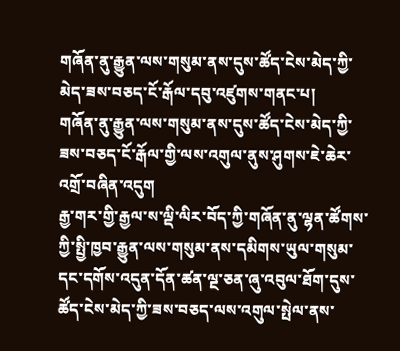གཞོན་ནུ་རྒྱུན་ལས་གསུམ་ནས་དུས་ཚོད་ངེས་མེད་ཀྱི་མེད་ཟས་བཅད་ངོ་རྒོལ་དབུ་འཛུགས་གནང་པ།
གཞོན་ནུ་རྒྱུན་ལས་གསུམ་ནས་དུས་ཚོད་ངེས་མེད་ཀྱི་ཟས་བཅད་ངོ་རྒོལ་གྱི་ལས་འགུལ་ནུས་ཤུགས་ཇེ་ཆེར་འགྲོ་བཞིན་འདུག
རྒྱ་གར་གྱི་རྒྱལ་ས་ལྡི་ལིར་བོད་ཀྱི་གཞོན་ནུ་ལྷན་ཚོགས་ཀྱི་སྤྱི་ཁྱབ་རྒྱུན་ལས་གསུམ་ནས་དམིགས་ཡུལ་གསུམ་དང་དགོས་འདུན་དོན་ཚན་ལྔ་ཅན་ཞུ་འབུལ་ཐོག་དུས་ཚོད་ངེས་མེད་ཀྱི་ཟས་བཅད་ལས་འགུལ་སྤེལ་ནས་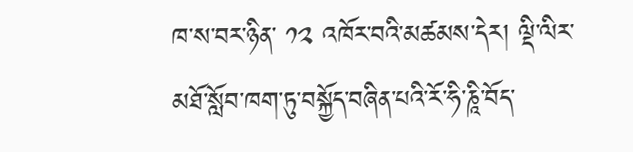ཁ་ས་བར་ཉིན་ ༡༢ འཁོར་བའི་མཚམས་དེར། ལྡི་ལིར་མཐོ་སློབ་ཁག་ཏུ་བསྐྱོད་བཞིན་པའི་རོ་ཧི་ཎཱི་བོད་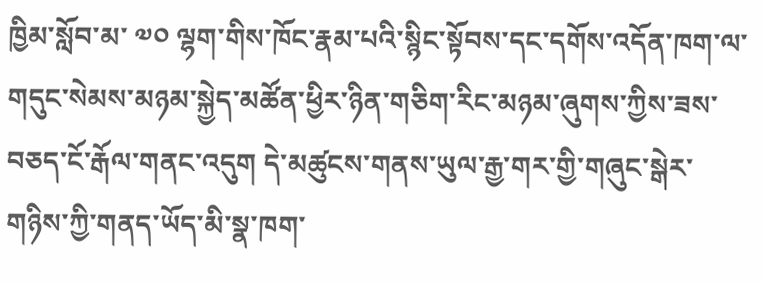ཁྱིམ་སློབ་མ་ ༧༠ ལྷག་གིས་ཁོང་རྣམ་པའི་སྙིང་སྟོབས་དང་དགོས་འདོན་ཁག་ལ་གདུང་སེམས་མཉམ་སྐྱེད་མཚོན་ཕྱིར་ཉིན་གཅིག་རིང་མཉམ་ཞུགས་ཀྱིས་ཟས་བཅད་ངོ་རྒོལ་གནང་འདུག དེ་མཚུངས་གནས་ཡུལ་རྒྱ་གར་གྱི་གཞུང་སྒེར་གཉིས་ཀྱི་གནད་ཡོད་མི་སྣ་ཁག་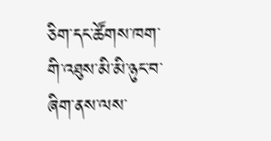ཅིག་དང་ཚོགས་ཁག་གི་འཐུས་མི་མི་ཉུང་བ་ཞིག་ནས་ལས་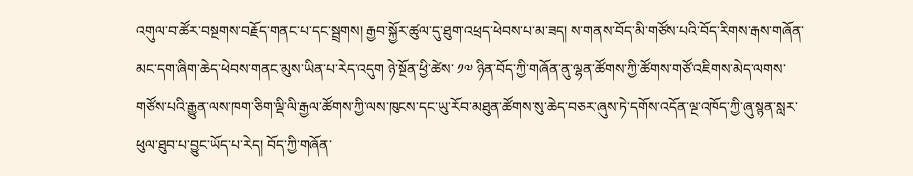འགུལ་བ་ཚོར་བསྔགས་བརྗོད་གནང་པ་དང་སྦྲགས། རྒྱབ་སྐྱོར་ཚུལ་དུ་ཐུག་འཕྲད་ཕེབས་པ་མ་ཟད། ས་གནས་བོད་མི་གཙོས་པའི་བོད་རིགས་རྒས་གཞོན་མང་དག་ཞིག་ཆེད་ཕེབས་གནང་མུས་ཡིན་པ་རེད་འདུག ཉེ་སྔོན་ཕྱི་ཚེས་ ༡༧ ཉིན་བོད་ཀྱི་གཞོན་ནུ་ལྷན་ཚོགས་ཀྱི་ཚོགས་གཙོ་འཇིགས་མེད་ལགས་གཙོས་པའི་རྒྱུན་ལས་ཁག་ཅིག་ལྡི་ལི་རྒྱལ་ཚོགས་ཀྱི་ལས་ཁུངས་དང་ཡུ་རོབ་མཐུན་ཚོགས་སུ་ཆེད་བཅར་ཞུས་ཏེ་དགོས་འདོན་ལྔ་འཁོད་ཀྱི་ཞུ་སྙན་སླར་ཕུལ་ཐུབ་པ་བྱུང་ཡོད་པ་རེད། བོད་ཀྱི་གཞོན་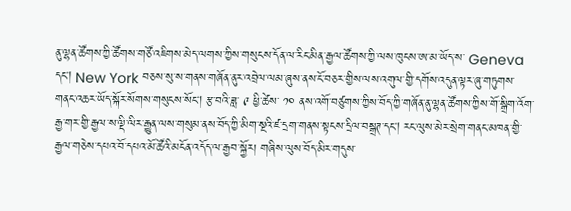ནུ་ལྷན་ཚོགས་ཀྱི་ཚོགས་གཙོ་འཇིགས་མེད་ལགས་ཀྱིས་གསུངས་དོན་ལ་རིང་མིན་རྒྱལ་ཚོགས་ཀྱི་ལས་ཁུངས་ཨ་མ་ཡོད་ས་ Geneva དང། New York བཅས་སུ་ས་གནས་གཞོན་ནུར་འབྲེལ་ལམ་ཞུས་ནས་ངོ་བཅར་གྱིས་ལས་འགུལ་གྱི་དགོས་འདུན་ལྟར་ཞུ་གཏུགས་གནང་འཆར་ཡོད་སྐོར་སོགས་གསུངས་སོང། རྩ་བའི་ཟླ་ ༩ ཕྱི་ཚེས་ ༡༠ ནས་འགོ་བཙུགས་ཀྱིས་བོད་ཀྱི་གཞོན་ནུ་ལྷན་ཚོགས་ཀྱིས་གོ་སྒྲིག་འོག་རྒྱ་གར་གྱི་རྒྱལ་ས་ལྡི་ལིར་རྒྱུན་ལས་གསུམ་ནས་བོད་ཀྱི་མིག་སྔའི་ཛ་དྲག་གནས་སྟངས་དྲིལ་བསྒྲཊ་དང། རང་ལུས་མེར་སྲེག་གནང་མཁན་གྱི་རྒྱལ་གཅེས་དཔའ་བོ་དཔའ་མོ་ཚོའི་མངོན་འདོད་ལ་རྒྱབ་སྐྱོར། གཞིས་ལུས་བོད་མིར་གདུས་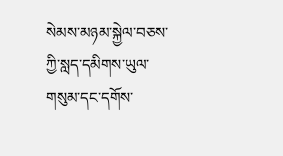སེམས་མཉམ་སྐྱེལ་བཅས་ཀྱི་སླད་དམིགས་ཡུལ་གསུམ་དང་དགོས་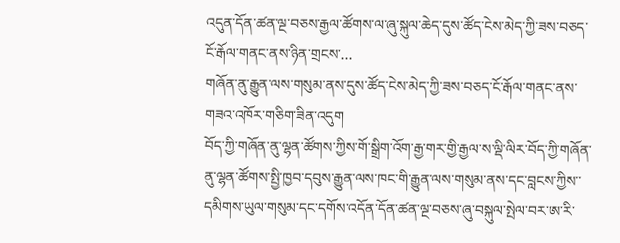འདུན་དོན་ཚན་ལྔ་བཅས་རྒྱལ་ཚོགས་ལ་ཞུ་སྐུལ་ཆེད་དུས་ཚོད་ངེས་མེད་ཀྱི་ཟས་བཅད་ངོ་རྒོལ་གནང་ནས་ཉིན་གྲངས་...
གཞོན་ནུ་རྒྱུན་ལས་གསུམ་ནས་དུས་ཚོད་ངེས་མེད་ཀྱི་ཟས་བཅད་ངོ་རྒོལ་གནང་ནས་གཟའ་འཁོར་གཅིག་ཟིན་འདུག
བོད་ཀྱི་གཞོན་ནུ་ལྷན་ཚོགས་ཀྱིས་གོ་སྒྲིག་འོག་རྒྱ་གར་གྱི་རྒྱལ་ས་ལྡི་ལིར་བོད་ཀྱི་གཞོན་ནུ་ལྷན་ཚོགས་སྤྱི་ཁྱབ་དབུས་རྒྱུན་ལས་ཁང་གི་རྒྱུན་ལས་གསུམ་ནས་དང་བླངས་ཀྱིས་་དམིགས་ཡུལ་གསུམ་དང་དགོས་འདོན་དོན་ཚན་ལྔ་བཅས་ཞུ་བསྐུལ་སྤེལ་བར་ཨ་རི་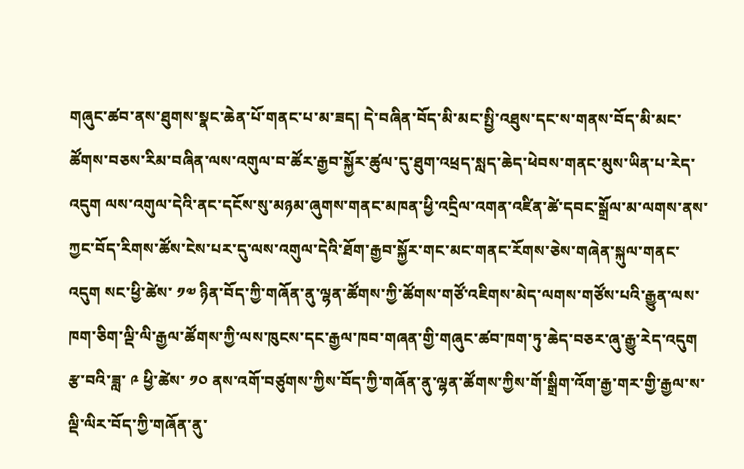གཞུང་ཚབ་ནས་ཐུགས་སྣང་ཆེན་པོ་གནང་པ་མ་ཟད། དེ་བཞིན་བོད་མི་མང་སྤྱི་འཐུས་དང་ས་གནས་བོད་མི་མང་ཚོགས་བཅས་རིམ་བཞིན་ལས་འགུལ་བ་ཚོར་རྒྱབ་སྐྱོར་ཚུལ་དུ་ཐུག་འཕྲད་སླད་ཆེད་ཕེབས་གནང་མུས་ཡིན་པ་རེད་འདུག ལས་འགུལ་དེའི་ནང་དངོས་སུ་མཉམ་ཞུགས་གནང་མཁན་ཕྱི་འདྲིལ་འགན་འཛིན་ཚེ་དབང་སྒྲོལ་མ་ལགས་ནས་ཀྱང་བོད་རིགས་ཚོས་ངེས་པར་དུ་ལས་འགུལ་དེའི་ཐོག་རྒྱབ་སྐྱོར་གང་མང་གནང་རོགས་ཅེས་གཞེན་སྐུལ་གནང་འདུག སང་ཕྱི་ཚེས་ ༡༧ ཉིན་བོད་ཀྱི་གཞོན་ནུ་ལྷན་ཚོགས་ཀྱི་ཚོགས་གཙོ་འཇིགས་མེད་ལགས་གཙོས་པའི་རྒྱུན་ལས་ཁག་ཅིག་ལྡི་ལི་རྒྱལ་ཚོགས་ཀྱི་ལས་ཁུངས་དང་རྒྱལ་ཁབ་གཞན་གྱི་གཞུང་ཚབ་ཁག་ཏུ་ཆེད་བཅར་ཞུ་རྒྱུ་རེད་འདུག རྩ་བའི་ཟླ་ ༩ ཕྱི་ཚེས་ ༡༠ ནས་འགོ་བཙུགས་ཀྱིས་བོད་ཀྱི་གཞོན་ནུ་ལྷན་ཚོགས་ཀྱིས་གོ་སྒྲིག་འོག་རྒྱ་གར་གྱི་རྒྱལ་ས་ལྡི་ལིར་བོད་ཀྱི་གཞོན་ནུ་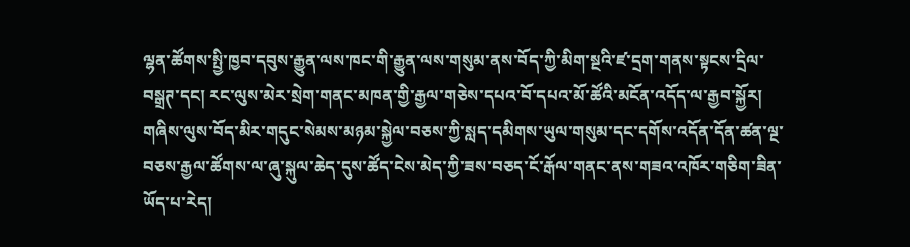ལྷན་ཚོགས་སྤྱི་ཁྱབ་དབུས་རྒྱུན་ལས་ཁང་གི་རྒྱུན་ལས་གསུམ་ནས་བོད་ཀྱི་མིག་སྔའི་ཛ་དྲག་གནས་སྟངས་དྲིལ་བསྒྲཊ་དང། རང་ལུས་མེར་སྲེག་གནང་མཁན་གྱི་རྒྱལ་གཅེས་དཔའ་བོ་དཔའ་མོ་ཚོའི་མངོན་འདོད་ལ་རྒྱབ་སྐྱོར། གཞིས་ལུས་བོད་མིར་གདུང་སེམས་མཉམ་སྐྱེལ་བཅས་ཀྱི་སླད་དམིགས་ཡུལ་གསུམ་དང་དགོས་འདོན་དོན་ཚན་ལྔ་བཅས་རྒྱལ་ཚོགས་ལ་ཞུ་སྐུལ་ཆེད་དུས་ཚོད་ངེས་མེད་ཀྱི་ཟས་བཅད་ངོ་རྒོལ་གནང་ནས་གཟའ་འཁོར་གཅིག་ཟིན་ཡོད་པ་རེད།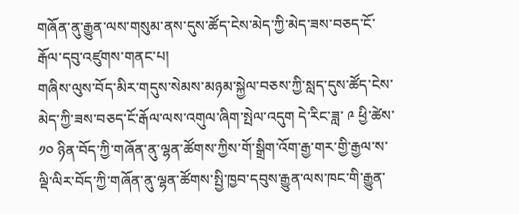གཞོན་ནུ་རྒྱུན་ལས་གསུམ་ནས་དུས་ཚོད་ངེས་མེད་ཀྱི་མེད་ཟས་བཅད་ངོ་རྒོལ་དབུ་འཛུགས་གནང་པ།
གཞིས་ལུས་བོད་མིར་གདུས་སེམས་མཉམ་སྐྱེལ་བཅས་ཀྱི་སླད་དུས་ཚོད་ངེས་མེད་ཀྱི་ཟས་བཅད་ངོ་རྒོལ་ལས་འགུལ་ཞིག་སྤེལ་འདུག དེ་རིང་ཟླ་ ༩ ཕྱི་ཚེས་ ༡༠ ཉིན་བོད་ཀྱི་གཞོན་ནུ་ལྷན་ཚོགས་ཀྱིས་གོ་སྒྲིག་འོག་རྒྱ་གར་གྱི་རྒྱལ་ས་ལྡི་ལིར་བོད་ཀྱི་གཞོན་ནུ་ལྷན་ཚོགས་སྤྱི་ཁྱབ་དབུས་རྒྱུན་ལས་ཁང་གི་རྒྱུན་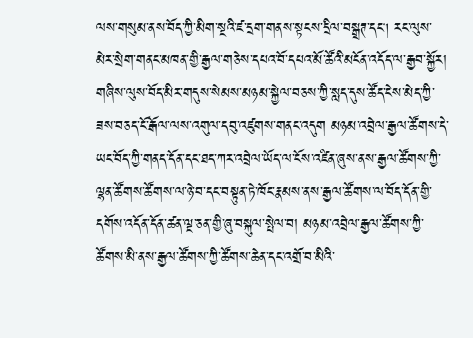ལས་གསུམ་ནས་བོད་ཀྱི་མིག་སྔའི་ཛ་དྲག་གནས་སྟངས་དྲིལ་བསྒྲཊ་དང། རང་ལུས་མེར་སྲེག་གནང་མཁན་གྱི་རྒྱལ་གཅེས་དཔའ་བོ་དཔའ་མོ་ཚོའི་མངོན་འདོད་ལ་རྒྱབ་སྐྱོར། གཞིས་ལུས་བོད་མིར་གདུས་སེམས་མཉམ་སྐྱེལ་བཅས་ཀྱི་སླད་དུས་ཚོད་ངེས་མེད་ཀྱི་ཟས་བཅད་ངོ་རྒོལ་ལས་འགུལ་དབུ་འཛུགས་གནང་འདུག མཉམ་འབྲེལ་རྒྱལ་ཚོགས་དེ་ཡང་བོད་ཀྱི་གནད་དོན་དང་ཐད་ཀར་འབྲེལ་ཡོད་ལ་ངོས་འཛིན་ཞུས་ནས་རྒྱལ་ཚོགས་ཀྱི་ལྷན་ཚོགས་ཚོགས་ལ་ཉེ་བ་དང་བསྟུན་ཏེ་ཁོང་རྣམས་ནས་རྒྱལ་ཚོགས་ལ་བོད་དོན་གྱི་དགོས་འདོན་དོན་ཚན་ལྔ་ཅན་གྱི་ཞུ་བསྐུལ་སྤེལ་བ། མཉམ་འབྲེལ་རྒྱལ་ཚོགས་ཀྱི་ཚོགས་མི་ནས་རྒྱལ་ཚོགས་ཀྱི་ཚོགས་ཆེན་དང་འགྲོ་བ་མིའི་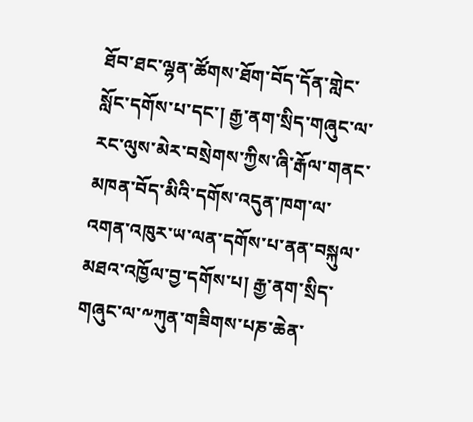ཐོབ་ཐང་ལྷན་ཚོགས་ཐོག་བོད་དོན་གླེང་སློང་དགོས་པ་དང་། རྒྱ་ནག་སྲིད་གཞུང་ལ་རང་ལུས་མེར་བསྲེགས་ཀྱིས་ཞི་རྒོལ་གནང་མཁན་བོད་མིའི་དགོས་འདུན་ཁག་ལ་འགན་འཁུར་ཡ་ལན་དགོས་པ་ནན་བསྐུལ་མཐའ་འཁྱོལ་བྱ་དགོས་པ། རྒྱ་ནག་སྲིད་གཞུང་ལ་༸ཀུན་གཟིགས་པཎ་ཆེན་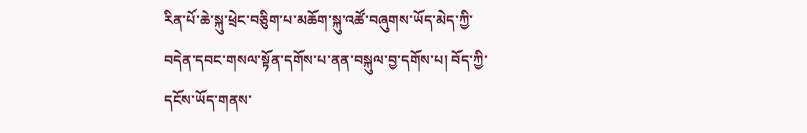རིན་པོ་ཆེ་སྐུ་ཕྲེང་བཅིུག་པ་མཆོག་སྐུ་འཚོ་བཞུགས་ཡོད་མེད་ཀྱི་བདེན་དབང་གསལ་སྟོན་དགོས་པ་ནན་བསྐུལ་བྱ་དགོས་པ། བོད་ཀྱི་དངོས་ཡོད་གནས་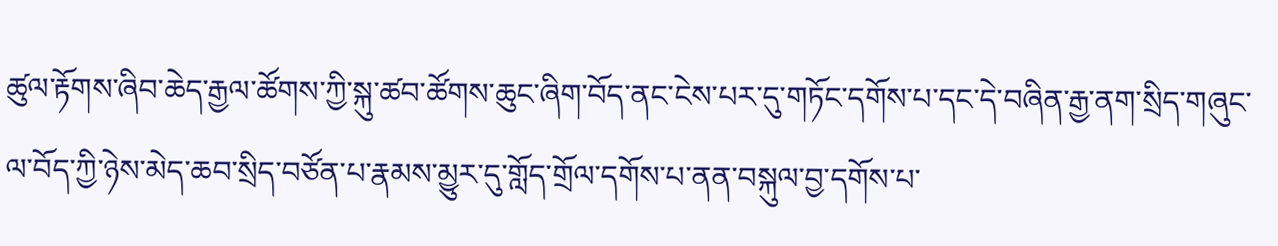ཚུལ་རྟོགས་ཞིབ་ཆེད་རྒྱལ་ཚོགས་ཀྱི་སྐུ་ཚབ་ཚོགས་ཆུང་ཞིག་བོད་ནང་ངེས་པར་དུ་གཏོང་དགོས་པ་དང་དེ་བཞིན་རྒྱ་ནག་སྲིད་གཞུང་ལ་བོད་ཀྱི་ཉེས་མེད་ཆབ་སྲིད་བཙོན་པ་རྣམས་མྱུར་དུ་གློད་གྲོལ་དགོས་པ་ནན་བསྐུལ་བྱ་དགོས་པ་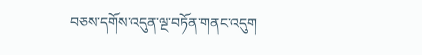བཅས་དགོས་འདུན་ལྔ་བཏོན་གནང་འདུག